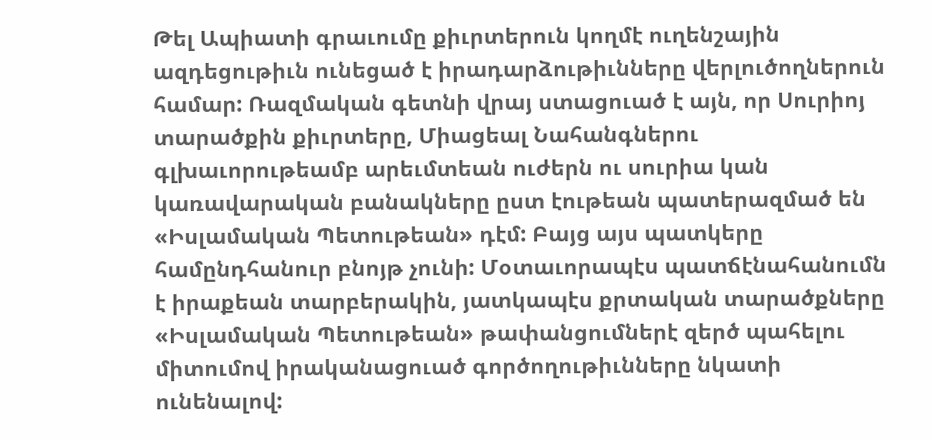Թել Ապիատի գրաւումը քիւրտերուն կողմէ ուղենշային ազդեցութիւն ունեցած է իրադարձութիւնները վերլուծողներուն համար: Ռազմական գետնի վրայ ստացուած է այն, որ Սուրիոյ տարածքին քիւրտերը, Միացեալ Նահանգներու գլխաւորութեամբ արեւմտեան ուժերն ու սուրիա կան կառավարական բանակները ըստ էութեան պատերազմած են «Իսլամական Պետութեան» դէմ: Բայց այս պատկերը համընդհանուր բնոյթ չունի: Մօտաւորապէս պատճէնահանումն է իրաքեան տարբերակին, յատկապէս քրտական տարածքները «Իսլամական Պետութեան» թափանցումներէ զերծ պահելու միտումով իրականացուած գործողութիւնները նկատի ունենալով: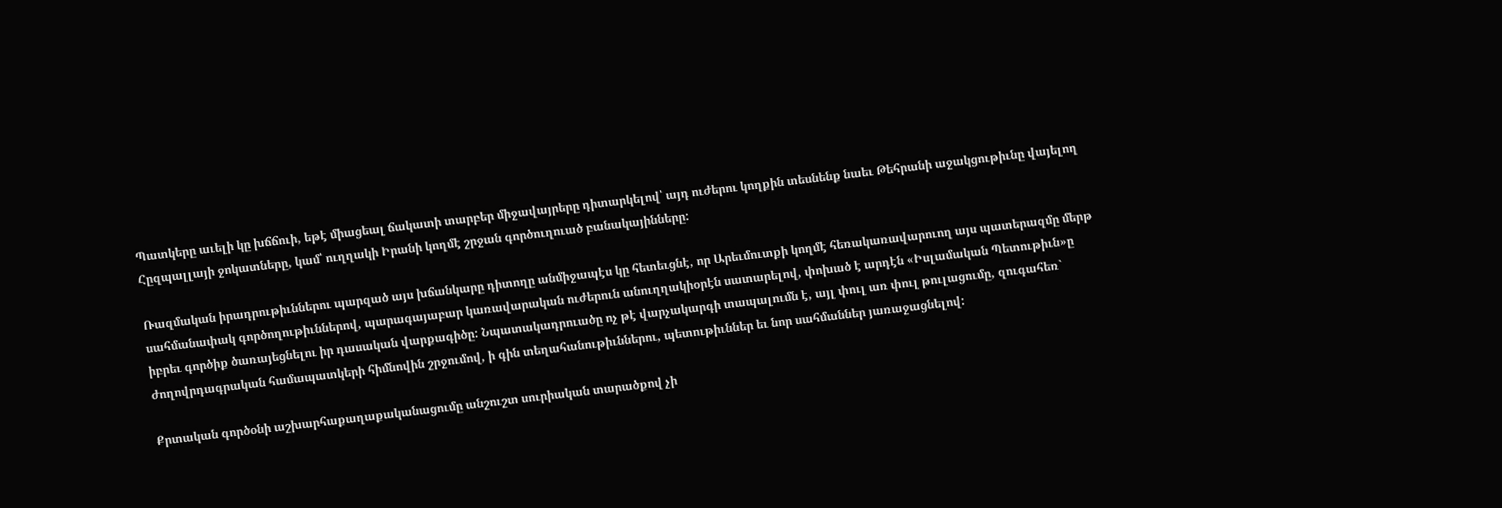Պատկերը աւելի կը խճճուի, եթէ միացեալ ճակատի տարբեր միջավայրերը դիտարկելով՝ այդ ուժերու կողքին տեսնենք նաեւ Թեհրանի աջակցութիւնը վայելող Հըզպալլայի ջոկատները, կամ՝ ուղղակի Իրանի կողմէ շրջան գործուղուած բանակայինները:

Ռազմական իրադրութիւններու պարզած այս խճանկարը դիտողը անմիջապէս կը հետեւցնէ, որ Արեւմուտքի կողմէ հեռակառավարուող այս պատերազմը մերթ սահմանափակ գործողութիւններով, պարագայաբար կառավարական ուժերուն անուղղակիօրէն սատարելով, փոխած է արդէն «Իսլամական Պետութիւն»ը իբրեւ գործիք ծառայեցնելու իր դասական վարքագիծը: Նպատակադրուածը ոչ թէ վարչակարգի տապալումն է, այլ փուլ առ փուլ թուլացումը, զուգահեռ` ժողովրդագրական համապատկերի հիմնովին շրջումով, ի գին տեղահանութիւններու, պետութիւններ եւ նոր սահմաններ յառաջացնելով:

Քրտական գործօնի աշխարհաքաղաքականացումը անշուշտ սուրիական տարածքով չի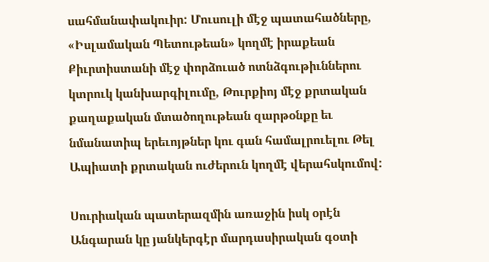սահմանափակուիր: Մուսուլի մէջ պատահածները, «Իսլամական Պետութեան» կողմէ իրաքեան Քիւրտիստանի մէջ փորձուած ոտնձգութիւններու կտրուկ կանխարգիլումը, Թուրքիոյ մէջ քրտական քաղաքական մտածողութեան զարթօնքը եւ նմանատիպ երեւոյթներ կու գան համալրուելու Թել Ապիատի քրտական ուժերուն կողմէ վերահսկումով:

Սուրիական պատերազմին առաջին իսկ օրէն Անգարան կը յանկերգէր մարդասիրական գօտի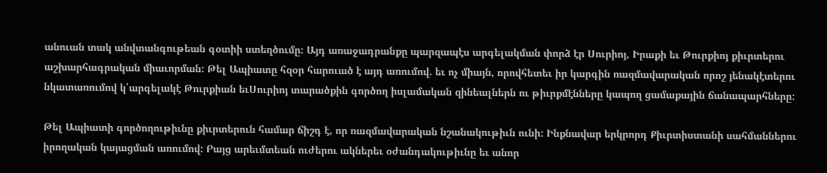անուան տակ անվտանգութեան գօտիի ստեղծումը: Այդ առաջադրանքը պարզապէս արգելակման փորձ էր Սուրիոյ, Իրաքի եւ Թուրքիոյ քիւրտերու աշխարհագրական միաւորման: Թել Ապիատը հզօր հարուած է այդ առումով. եւ ոչ միայն, որովհետեւ իր կարգին ռազմավարական որոշ յենակէտերու նկատառումով կ՛արգելակէ Թուրքիան եւՍուրիոյ տարածքին գործող իսլամական զինեալներն ու թիւրքմէնները կապող ցամաքային ճանապարհները:

Թել Ապիատի գործողութիւնը քիւրտերուն համար ճիշդ է, որ ռազմավարական նշանակութիւն ունի: Ինքնավար երկրորդ Քիւրտիստանի սահմաններու իրողական կայացման առումով: Բայց արեւմտեան ուժերու ակներեւ օժանդակութիւնը եւ անոր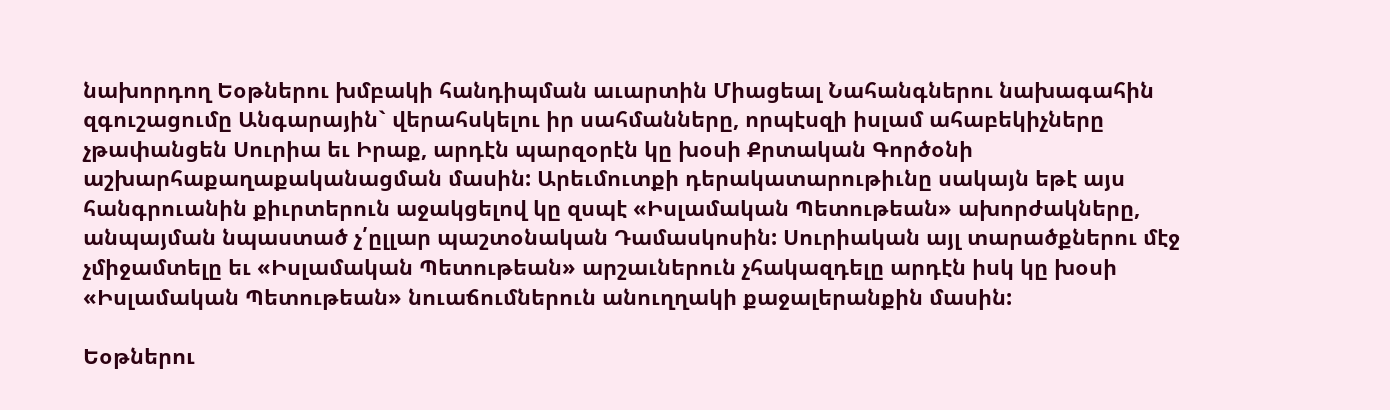նախորդող Եօթներու խմբակի հանդիպման աւարտին Միացեալ Նահանգներու նախագահին զգուշացումը Անգարային` վերահսկելու իր սահմանները, որպէսզի իսլամ ահաբեկիչները չթափանցեն Սուրիա եւ Իրաք, արդէն պարզօրէն կը խօսի Քրտական Գործօնի աշխարհաքաղաքականացման մասին: Արեւմուտքի դերակատարութիւնը սակայն եթէ այս հանգրուանին քիւրտերուն աջակցելով կը զսպէ «Իսլամական Պետութեան» ախորժակները, անպայման նպաստած չ՛ըլլար պաշտօնական Դամասկոսին: Սուրիական այլ տարածքներու մէջ չմիջամտելը եւ «Իսլամական Պետութեան» արշաւներուն չհակազդելը արդէն իսկ կը խօսի «Իսլամական Պետութեան» նուաճումներուն անուղղակի քաջալերանքին մասին:

Եօթներու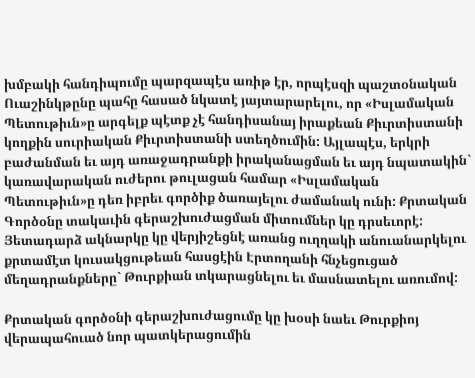խմբակի հանդիպումը պարզապէս առիթ էր, որպէսզի պաշտօնական Ուաշինկթընը պահը հասած նկատէ յայտարարելու, որ «Իսլամական Պետութիւն»ը արգելք պէտք չէ հանդիսանայ իրաքեան Քիւրտիստանի կողքին սուրիական Քիւրտիստանի ստեղծումին: Այլապէս, երկրի բաժանման եւ այդ առաջադրանքի իրականացման եւ այդ նպատակին` կառավարական ուժերու թուլացան համար «Իսլամական Պետութիւն»ը դեռ իբրեւ գործիք ծառայելու ժամանակ ունի: Քրտական Գործօնը տակաւին գերաշխուժացման միտումներ կը դրսեւորէ: Յետադարձ ակնարկը կը վերյիշեցնէ առանց ուղղակի անուանարկելու քրտամէտ կուսակցութեան հասցէին Էրտողանի հնչեցուցած մեղադրանքները` Թուրքիան տկարացնելու եւ մասնատելու առումով:

Քրտական գործօնի գերաշխուժացումը կը խօսի նաեւ Թուրքիոյ վերապահուած նոր պատկերացումին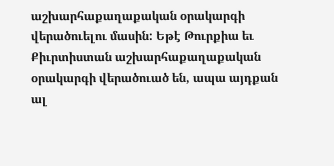աշխարհաքաղաքական օրակարգի վերածուելու մասին: Եթէ Թուրքիա եւ Քիւրտիստան աշխարհաքաղաքական օրակարգի վերածուած են, ապա այդքան ալ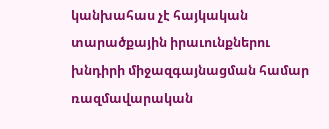կանխահաս չէ հայկական տարածքային իրաւունքներու խնդիրի միջազգայնացման համար ռազմավարական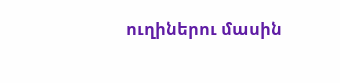ուղիներու մասին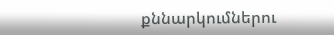քննարկումներու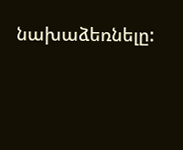նախաձեռնելը: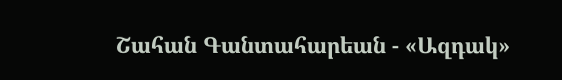Շահան Գանտահարեան - «Ազդակ»